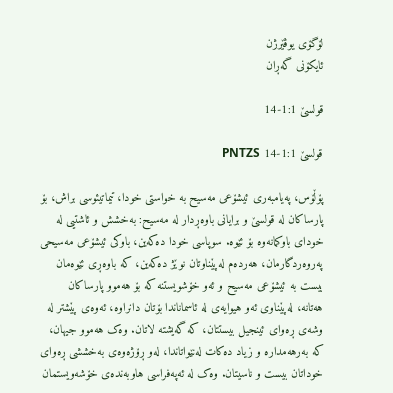لۆگۆی یوڤێرژن
ئایکۆنی گەڕان

قولسێ 1:1-14

قولسێ 1:1-14 PNTZS

پۆڵۆس، په‌یامبه‌ری ئیشۆعی مه‌سیح به‌ خواستی خودا، تیماتیئوسی براش، بۆ پارساكان له‌ قولسێ و برایانی باوه‌ڕدار له‌ مه‌سیح: به‌خشش و ئاشتیی له‌ خودای باوكمانه‌وه‌ بۆ ئێوه‌. سوپاسی خودا ده‌كه‌ین، باوكی ئیشۆعی مه‌سیحی په‌روه‌ردگارمان، هه‌رده‌م له‌پێناوتان نوێژ ده‌كه‌ین، كه‌ باوه‌ڕی ئێوه‌مان بیست به‌ ئیشۆعی مه‌سیح و ئه‌و خۆشویستنه‌ كه‌ بۆ هه‌موو پارساكان هه‌تانه‌، له‌پێناوی ئه‌و هیوایه‌ی له‌ ئاسماناندا بۆتان دانراوه‌، ئه‌وه‌ی پێشتر له‌ وشه‌ی ڕه‌وای ئینجیل بیستتان، كه‌ گه‌یشته‌ لاتان. وه‌ک هه‌موو جیهان، كه‌ به‌رهه‌مداره‌ و زیاد ده‌كات له‌نێواتاندا، له‌و ڕۆژه‌وه‌ی به‌خششی ڕه‌وای خوداتان بیست و ناسیتان. وه‌ک له‌ ئه‌په‌فراسی هاوبه‌نده‌ی خۆشه‌ویستمان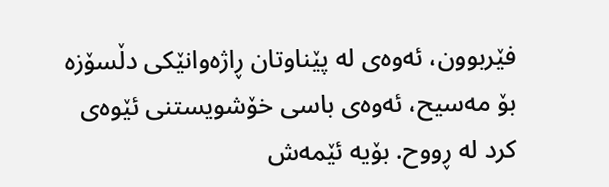فێربوون، ئه‌وه‌ی له‌ پێناوتان ڕاژه‌وانێكی دڵسۆزه‌ بۆ مه‌سیح، ئه‌وه‌ی باسی خۆشویستنی ئێوه‌ی كرد له‌ ڕووح. بۆیه‌ ئێمه‌ش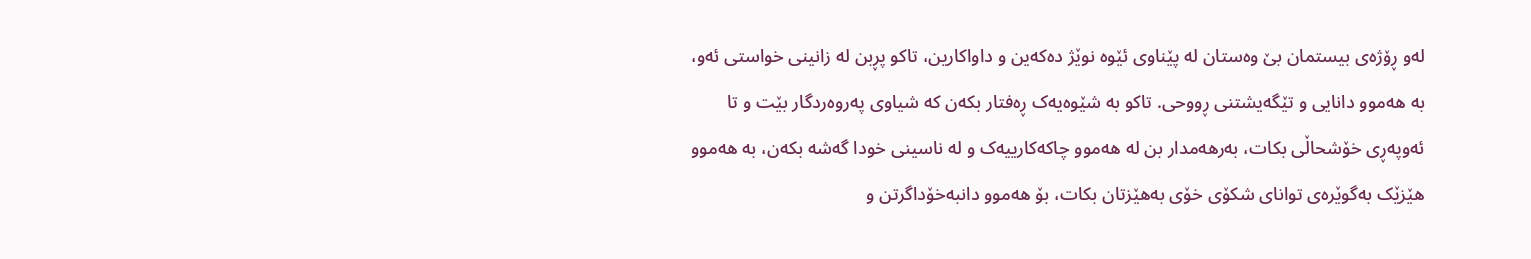له‌و ڕۆژه‌ی بیستمان بێ وه‌ستان له‌ پێناوی ئێوه‌ نوێژ ده‌كه‌ین و داواكارین، تاكو پڕبن له‌ زانینی خواستی ئه‌و، به‌ هه‌موو دانایی و تێگه‌یشتنی ڕووحی. تاكو به‌ شێوه‌یه‌ک ڕه‌فتار بكه‌ن كه‌ شیاوی په‌روه‌ردگار بێت و تا ئه‌وپه‌ڕی خۆشحاڵی بكات، به‌رهه‌مدار بن له‌ هه‌موو چاكه‌كارییه‌ک و له‌ ناسینی خودا گه‌شه‌ بكه‌ن، به‌ هه‌موو هێزێک به‌گوێره‌ی توانای شكۆی خۆی به‌هێزتان بكات، بۆ هه‌موو دانبه‌خۆداگرتن و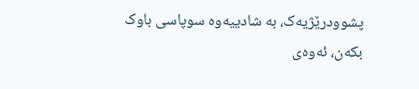پشوودرێژیه‌ک، به‌ شادییه‌وه‌ سوپاسی باوک بكه‌ن، ئه‌وه‌ی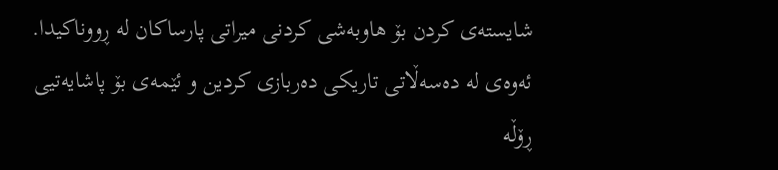شایسته‌ی كردن بۆ هاوبه‌شی كردنی میراتی پارساكان له‌ ڕووناكیدا. ئه‌وه‌ی له‌ ده‌سه‌ڵاتی تاریكی ده‌ربازی كردین و ئێمه‌ی بۆ پاشایه‌تیی ڕۆڵه‌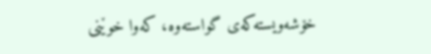خۆشه‌ویسته‌كه‌ی گواسته‌وه‌، كه‌وا خوێنی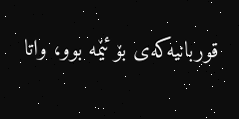قوربانیه‌كه‌ی بۆ ئێمه‌ بوو، واتا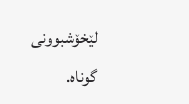لێخۆشبوونی گوناه‌.